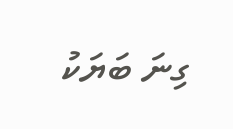ގިނަ ބަޔަކު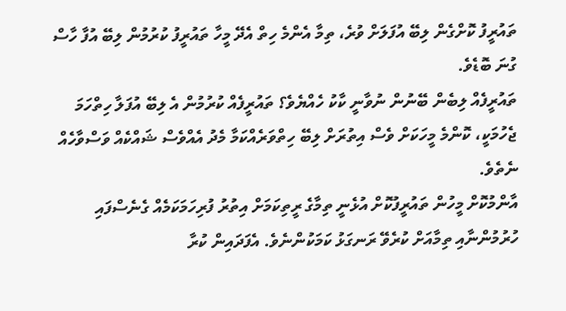ތައުރީފު ކޮށްގެން ލިބޭ އުފަލަށް ވުރެ، ތިމާ އެންމެ ހިތް އެދޭ މީހާ ތައުރީފު ކުރުމުން ލިބޭ އުފާ ހާސް ގުނަ ބޮޑެވެ.
ތައުރީފެއް ލިބެން ބޭނުން ނުވާނީ ކާކު ހެއްޔެވެ؟ ތައުރީފެއް ކުރުމުން އެ ލިބޭ އުފަލާ ހިތްހަމަ ޖެހުމަކީ، ކޮންމެ މީހަކަށް ވެސް އިތުރަށް ލިބޭ ހިތްވަރެއްކަމާ މެދު އެއްވެސް ޝައްކެއް ވަސްވާހެއް ނެތެވެ.
އާންމުކޮށް މީހުން ތައުރީފުކޮށް އުޅެނީ ތިމާގެ ރީތިކަމަށް އިތުރު ފުރިހަމަކަމެއް ގެނެސްފައި ހުރުމުންނާއި ތިމާއަށް ކުރެވޭ ރަނގަޅު ކަމަކުންނެވެ. އެފަދައިން ކުރާ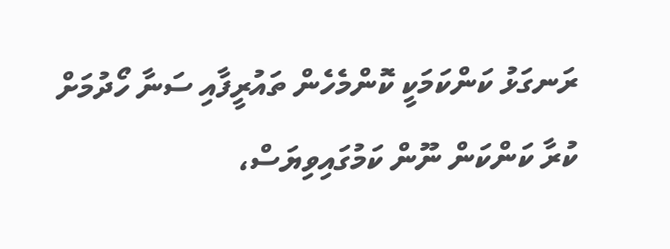ރަނގަޅު ކަންކަމަކީ ކޮންމެހެން ތައުރީފާއި ސަނާ ހޯދުމަށް ކުރާ ކަންކަން ނޫން ކަމުގައިވިޔަސް،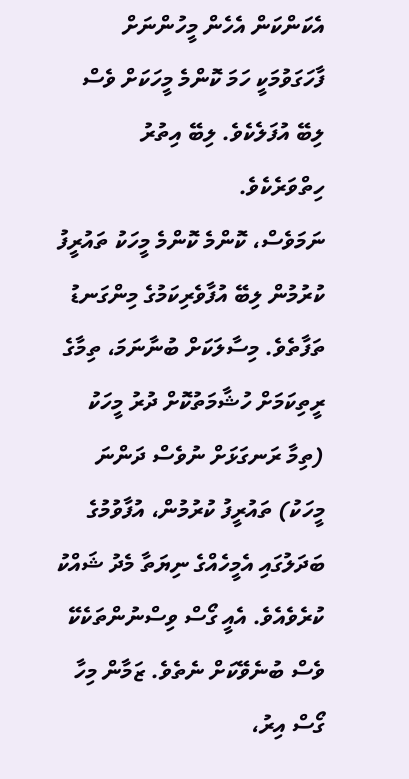އެކަންކަން އެހެން މީހުންނަށް ފާހަގަވުމަކީ ހަމަ ކޮންމެ މީހަކަށް ވެސް ލިބޭ އުފަލެކެވެ. ލިބޭ އިތުރު ހިތްވަރެކެވެ.
ނަމަވެސް، ކޮންމެ ކޮންމެ މީހަކު ތައުރީފު ކުރުމުން ލިބޭ އުފާވެރިކަމުގެ މިންގަނޑު ތަފާތެވެ. މިސާލަކަށް ބުނާނަމަ، ތިމާގެ ރީތިކަމަށް ހުޝާމަތުކޮށް ދުރު މީހަކު (ތިމާ ރަނގަޅަށް ނުވެސް ދަންނަ މީހަކު) ތައުރީފު ކުރުމުން، އުފާވުމުގެ ބަދަލުގައި އެމީހެއްގެ ނިޔަތާ މެދު ޝައްކު ކުރެވެއެވެ. އެއީ ގޯސް ވިސްނުންތަކެކޭ ވެސް ބުނެވޭކަށް ނެތެވެ. ޒަމާން މިހާ ގޯސް އިރު،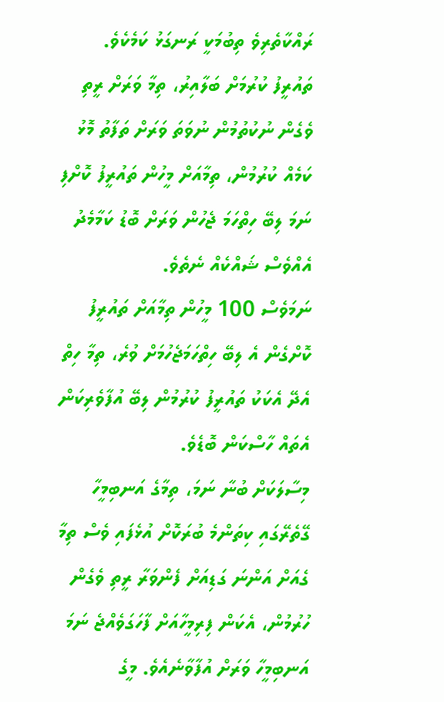ރައްކާތެރިވެ ތިބުމަކީ ރަނގަޅު ކަމެކެވެ.
ތައުރީފު ކުރުމަށް ބަލާއިރު، ތިމާ ވަރަށް ރީތި ވެގެން ނުކުތުމުން ނުވަތަ ވަރަށް ތަފާތު މޮޅު ކަމެއް ކުރުމުން، ތިމާއަށް މީހުން ތައުރީފު ކޮށްފި ނަމަ ލިބޭ ހިތްހަމަ ޖެހުން ވަރަށް ބޮޑު ކަމާމެދު އެއްވެސް ޝައްކެއް ނެތެވެ.
ނަމަވެސް 100 މީހުން ތިމާއަށް ތައުރީފު ކޮށްގެން އެ ލިބޭ ހިތްހަމަޖެހުމަށް ވުރެ، ތިމާ ހިތް އެދޭ އެކަކު ތައުރީފު ކުރުމުން ލިބޭ އުފާވެރިކަން އެތައް ހާސްކަން ބޮޑެވެ.
މިސާލަކަށް ބުނާ ނަމަ، ތިމާގެ އަނބިމީހާ ގޭތެރޭގައި ކިތަންމެ ބުރަކޮށް އުޅެފައި ވެސް ތިމާ ގެއަށް އަންނަ ގަޑިއަށް ފެންވަރާ ރީތި ވެގެން ހުރުމުން، އެކަން ފިރިމީހާއަށް ފާހަގަވެއްޖެ ނަމަ އަނބިމީހާ ވަރަށް އުފާވާނެއެވެ. މީގެ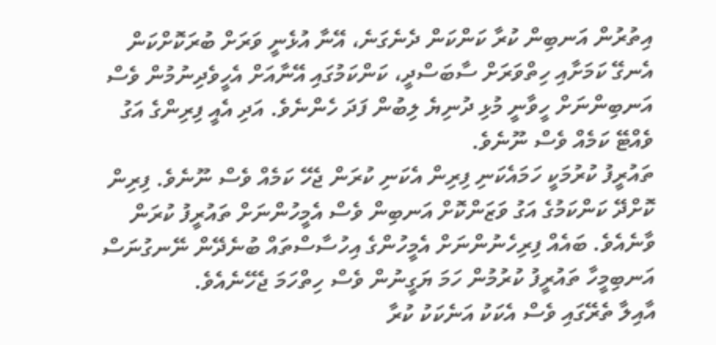އިތުރުން އަނބިން ކުރާ ކަންކަން ދެނެގަނެ، އޭނާ އުޅެނީ ވަރަށް ބުރަކޮށްކަން އެނގޭ ކަމަށާއި ހިތްވަރަށް ސާބަސްދީ، ކަންކަމުގައި އޭނާއަށް އެހީވެދިނުމުން ވެސް އަނބިންނަށް ހީވާނީ މުޅި ދުނިޔެ ލިބުން ފަދަ ހެންނެވެ. އަދި އެއީ ފިރިންގެ އަގު ވެއްޓޭ ކަމެއް ވެސް ނޫނެވެ.
ތައުރީފު ކުރުމަކީ ހަމައެކަނި ފިރިން އެކަނި ކުރަން ޖެހޭ ކަމެއް ވެސް ނޫނެވެ. ފިރިން ކޮށްދޭ ކަންކަމުގެ އަގު ވަޒަންކޮށް އަނބިން ވެސް އެމީހުންނަށް ތައުރީފު ކުރަން ވާނެއެވެ. ބައެއް ފިރިހެނުންނަށް އެމީހުންގެ އިހުސާސްތައް ބުނެދޭން ނޭނގުނަސް އަނބިމީހާ ތައުރީފު ކުރުމުން ހަމަ ޔަގީނުން ވެސް ހިތްހަމަ ޖެހޭނެއެވެ.
އާއިލާ ތެރޭގައި ވެސް އެކަކު އަނެކަކު ކުރާ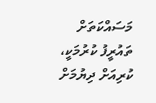މަސައްކަތަށް ތައުރީފު ކުރުމަކީ، ކުރިއަށް ދިޔުމަށް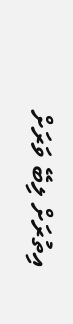އިތުރަށް ލިބޭ ވަރަށް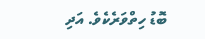ބޮޑު ހިތްވަރެކެވެ. އަދި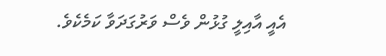އެއީ އާއިލީ ގުޅުން ވެސް ވަރުގަދަވާ ކަމެކެވެ.